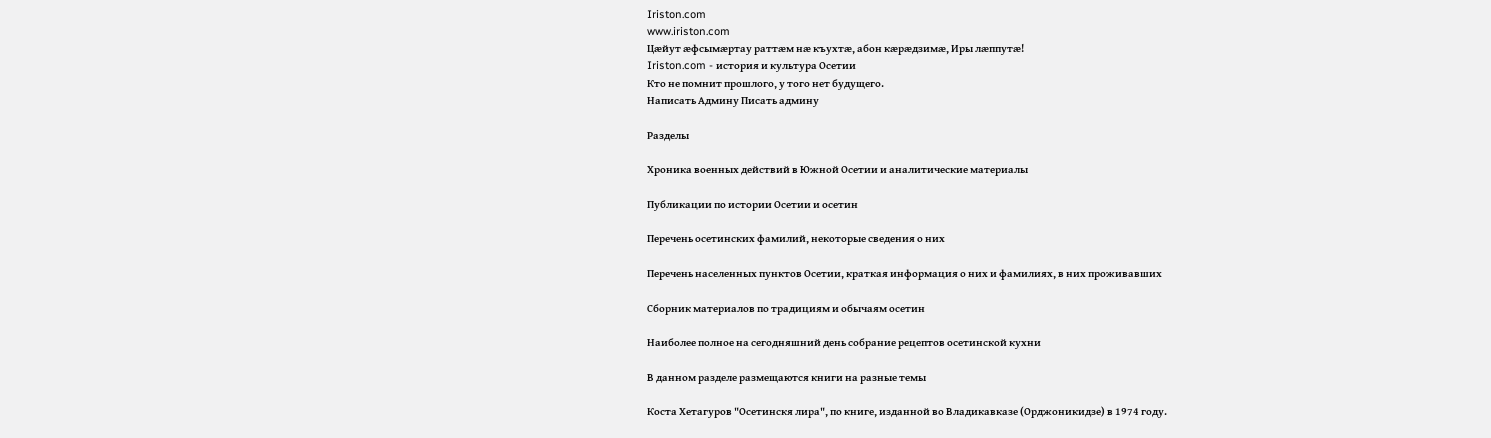Iriston.com
www.iriston.com
Цæйут æфсымæртау раттæм нæ къухтæ, абон кæрæдзимæ, Иры лæппутæ!
Iriston.com - история и культура Осетии
Кто не помнит прошлого, у того нет будущего.
Написать Админу Писать админу

Разделы

Хроника военных действий в Южной Осетии и аналитические материалы

Публикации по истории Осетии и осетин

Перечень осетинских фамилий, некоторые сведения о них

Перечень населенных пунктов Осетии, краткая информация о них и фамилиях, в них проживавших

Сборник материалов по традициям и обычаям осетин

Наиболее полное на сегодняшний день собрание рецептов осетинской кухни

В данном разделе размещаются книги на разные темы

Коста Хетагуров "Осетинскя лира", по книге, изданной во Владикавказе (Орджоникидзе) в 1974 году.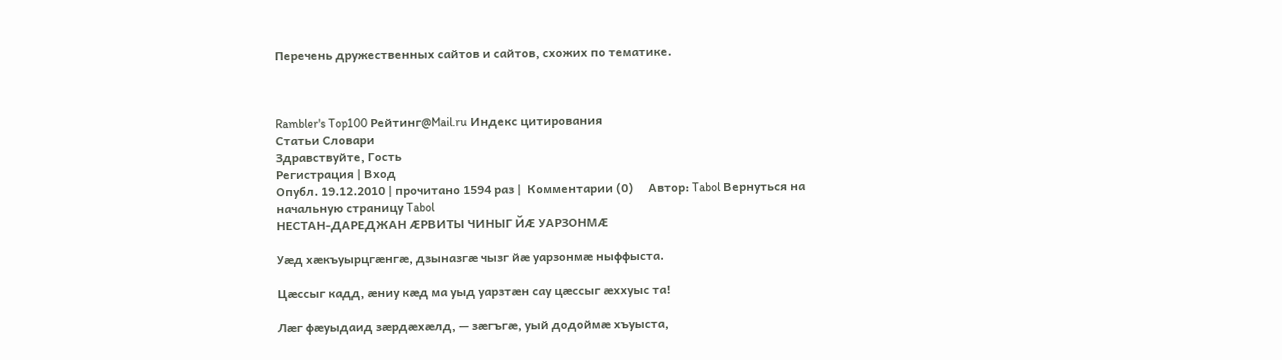Перечень дружественных сайтов и сайтов, схожих по тематике.



Rambler's Top100 Рейтинг@Mail.ru Индекс цитирования
Статьи Словари
Здравствуйте, Гость
Регистрация | Вход
Опубл. 19.12.2010 | прочитано 1594 раз |  Комментарии (0)     Автор: Tabol Вернуться на начальную страницу Tabol
НЕСТАН-ДАРЕДЖАН ÆРВИТЫ ЧИНЫГ ЙÆ УАРЗОНМÆ

Уæд хæкъуырцгæнгæ, дзыназгæ чызг йæ уарзонмæ ныффыста.

Цæссыг кадд, æниу кæд ма уыд уарзтæн сау цæссыг æххуыс та!

Лæг фæуыдаид зæрдæхæлд, — зæгъгæ, уый додоймæ хъуыста,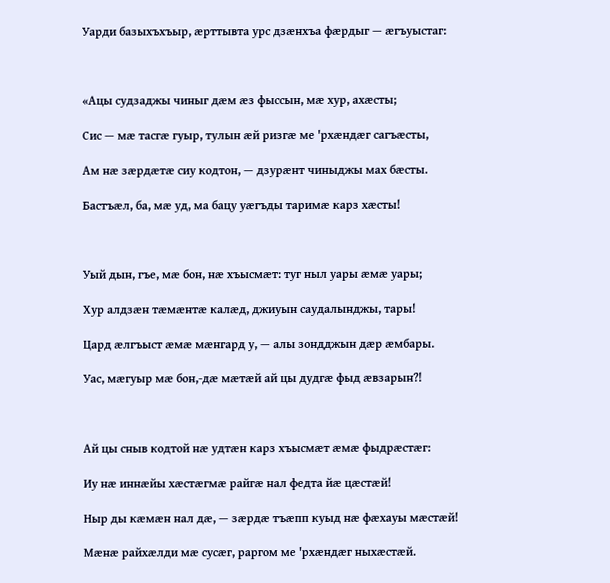Уарди базыхъхъыр, æрттывта урс дзæнхъа фæрдыг — æгъуыстаг:



«Ацы судзаджы чиныг дæм æз фыссын, мæ хур, ахæсты;

Сис — мæ тасгæ гуыр, тулын æй ризгæ ме 'рхæндæг сагъæсты,

Ам нæ зæрдæтæ сиу кодтон, — дзурæнт чиныджы мах бæсты.

Бастъæл, ба, мæ уд, ма бацу уæгъды таримæ карз хæсты!



Уый дын, гъе, мæ бон, нæ хъысмæт: туг ныл уары æмæ уары;

Хур алдзæн тæмæнтæ калæд, джиуын саудалынджы, тары!

Цард æлгъыст æмæ мæнгард у, — алы зондджын дæр æмбары.

Уас, мæгуыр мæ бон,-дæ мæтæй ай цы дудгæ фыд æвзарын?!



Ай цы сныв кодтой нæ удтæн карз хъысмæт æмæ фыдрæстæг:

Иу нæ иннæйы хæстæгмæ райгæ нал федта йæ цæстæй!

Ныр ды кæмæн нал дæ, — зæрдæ тъæпп куыд нæ фæхауы мæстæй!

Мæнæ райхæлди мæ сусæг, раргом ме 'рхæндæг ныхæстæй.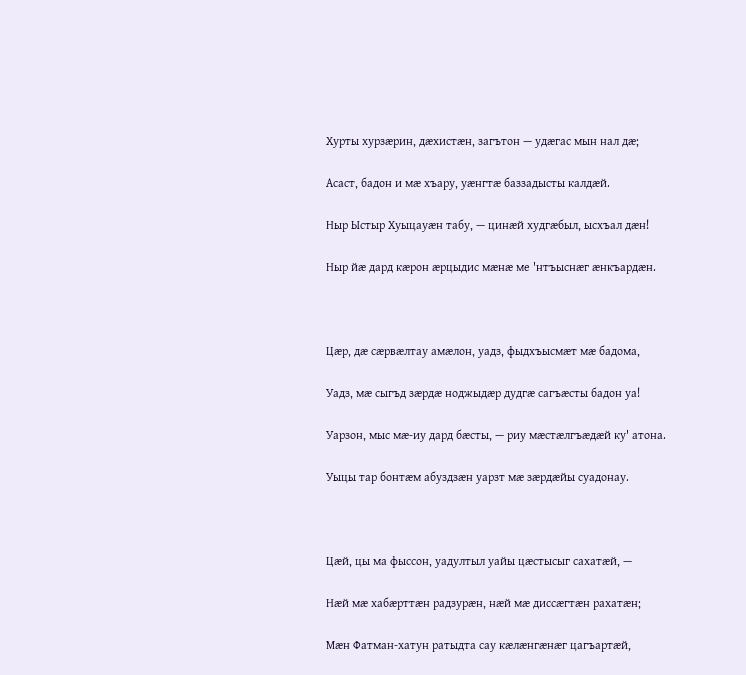Хурты хурзæрин, дæхистæн, загътон — удæгас мын нал дæ;

Асаст, бадон и мæ хъару, уæнгтæ баззадысты калдæй.

Ныр Ыстыр Хуыцауæн табу, — цинæй худгæбыл, ысхъал дæн!

Ныр йæ дард кæрон æрцыдис мæнæ ме 'нтъыснæг æнкъардæн.



Цæр, дæ сæрвæлтау амæлон, уадз, фыдхъысмæт мæ бадома,

Уадз, мæ сыгъд зæрдæ ноджыдæр дудгæ сагъæсты бадон уа!

Уарзон, мыс мæ-иу дард бæсты, — риу мæстæлгъæдæй ку' атона.

Уыцы тар бонтæм абуздзæн уарзт мæ зæрдæйы суадонау.



Цæй, цы ма фыссон, уадултыл уайы цæстысыг сахатæй, —

Нæй мæ хабæрттæн радзурæн, нæй мæ диссæгтæн рахатæн;

Мæн Фатман-хатун ратыдта сау кæлæнгæнæг цагъартæй,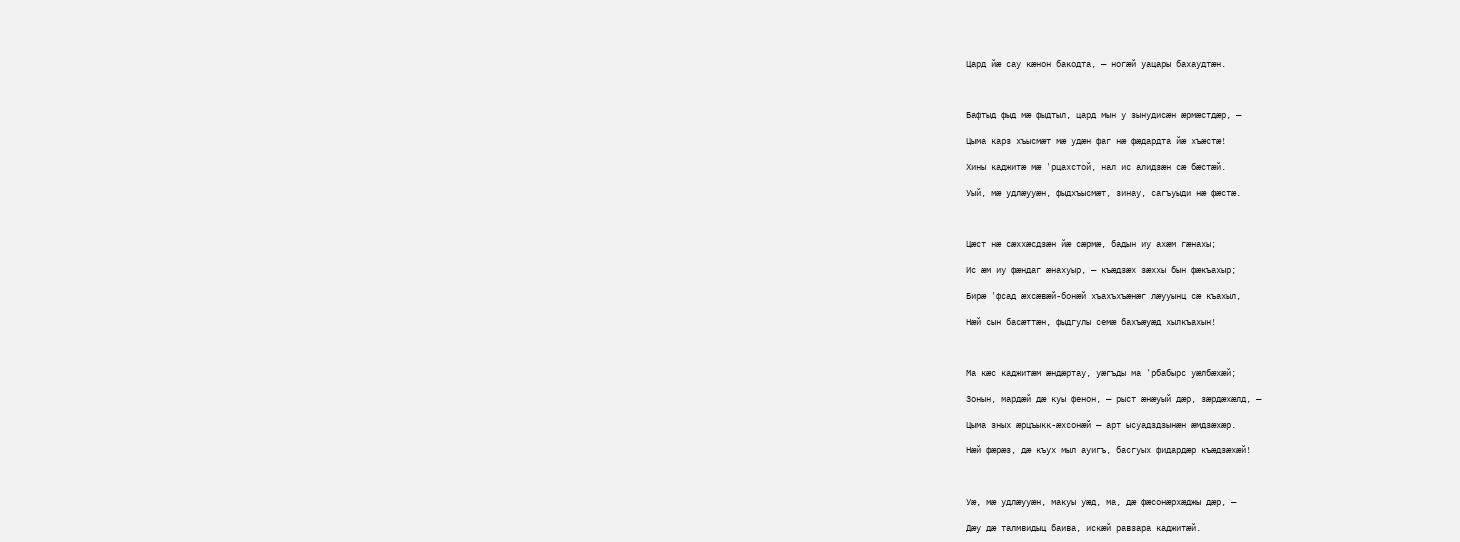Цард йæ сау кæнон бакодта, — ногæй уацары бахаудтæн.



Бафтыд фыд мæ фыдтыл, цард мын у зынудисæн æрмæстдæр, —

Цыма карз хъысмæт мæ удæн фаг нæ фæдардта йæ хъæстæ!

Хины каджитæ мæ 'рцахстой, нал ис алидзæн сæ бæстæй.

Уый, мæ удлæууæн, фыдхъысмæт, зинау, сагъуыди нæ фæстæ.



Цæст нæ сæххæсдзæн йæ сæрмæ, бадын иу ахæм гæнахы;

Ис æм иу фæндаг æнахуыр, — къæдзæх зæххы бын фæкъахыр;

Бирæ 'фсад æхсæвæй-бонæй хъахъхъæнæг лæууынц сæ къахыл,

Нæй сын басæттæн, фыдгулы семæ бахъæуæд хылкъахын!



Ма кæс каджитæм æндæртау, уæгъды ма 'рбабырс уæлбæхæй;

Зонын, мардæй дæ куы фенон, — рыст æнæуый дæр, зæрдæхæлд, —

Цыма зных æрцъыкк-æхсонæй — арт ысуадздзынæн æмдзæхæр.

Нæй фæрæз, дæ къух мыл ауигъ, басгуых фидардæр къæдзæхæй!



Уæ, мæ удлæууæн, макуы уæд, ма, дæ фæсонæрхæджы дæр, —

Дæу дæ талмвидыц баива, искæй равзара каджитæй.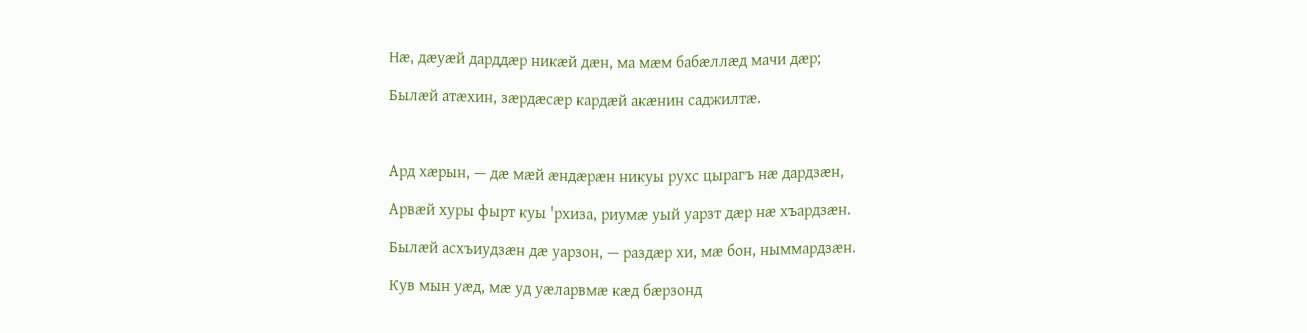Нæ, дæуæй дарддæр никæй дæн, ма мæм бабæллæд мачи дæр;

Былæй атæхин, зæрдæсæр кардæй акæнин саджилтæ.



Ард хæрын, — дæ мæй æндæрæн никуы рухс цырагъ нæ дардзæн,

Арвæй хуры фырт куы 'рхиза, риумæ уый уарзт дæр нæ хъардзæн.

Былæй асхъиудзæн дæ уарзон, — раздæр хи, мæ бон, ныммардзæн.

Кув мын уæд, мæ уд уæларвмæ кæд бæрзонд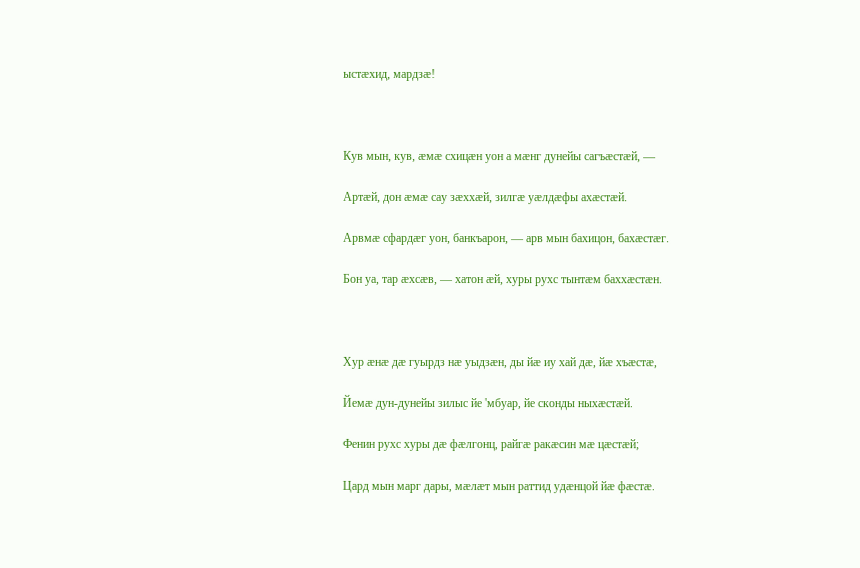ыстæхид, мардзæ!



Кув мын, кув, æмæ схицæн уон а мæнг дунейы сагъæстæй, —

Артæй, дон æмæ сау зæххæй, зилгæ уæлдæфы ахæстæй.

Арвмæ сфардæг уон, банкъарон, — арв мын бахицон, бахæстæг.

Бон уа, тар æхсæв, — хатон æй, хуры рухс тынтæм баххæстæн.



Хур æнæ дæ гуырдз нæ уыдзæн, ды йæ иу хай дæ, йæ хъæстæ,

Йемæ дун-дунейы зилыс йе 'мбуар, йе сконды ныхæстæй.

Фенин рухс хуры дæ фæлгонц, райгæ ракæсин мæ цæстæй;

Цард мын марг дары, мæлæт мын раттид удæнцой йæ фæстæ.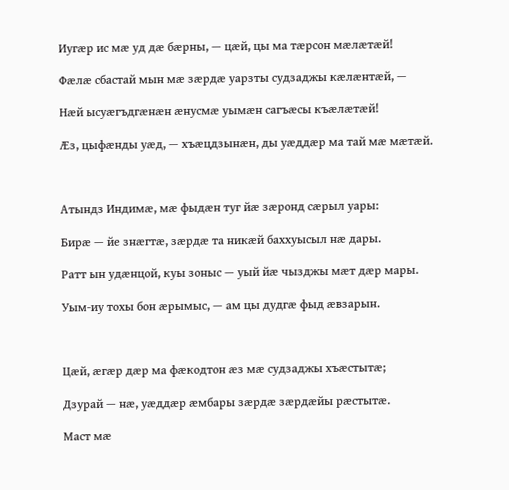Иугæр ис мæ уд дæ бæрны, — цæй, цы ма тæрсон мæлæтæй!

Фæлæ сбастай мын мæ зæрдæ уарзты судзаджы кæлæнтæй, —

Нæй ысуæгъдгæнæн æнусмæ уымæн сагъæсы къæлæтæй!

Æз, цыфæнды уæд, — хъæцдзынæн, ды уæддæр ма тай мæ мæтæй.



Атындз Индимæ, мæ фыдæн туг йæ зæронд сæрыл уары:

Бирæ — йе знæгтæ, зæрдæ та никæй баххуысыл нæ дары.

Ратт ын удæнцой, куы зоныс — уый йæ чызджы мæт дæр мары.

Уым-иу тохы бон æрымыс, — ам цы дудгæ фыд æвзарын.



Цæй, æгæр дæр ма фæкодтон æз мæ судзаджы хъæстытæ;

Дзурай — нæ, уæддæр æмбары зæрдæ зæрдæйы рæстытæ.

Маст мæ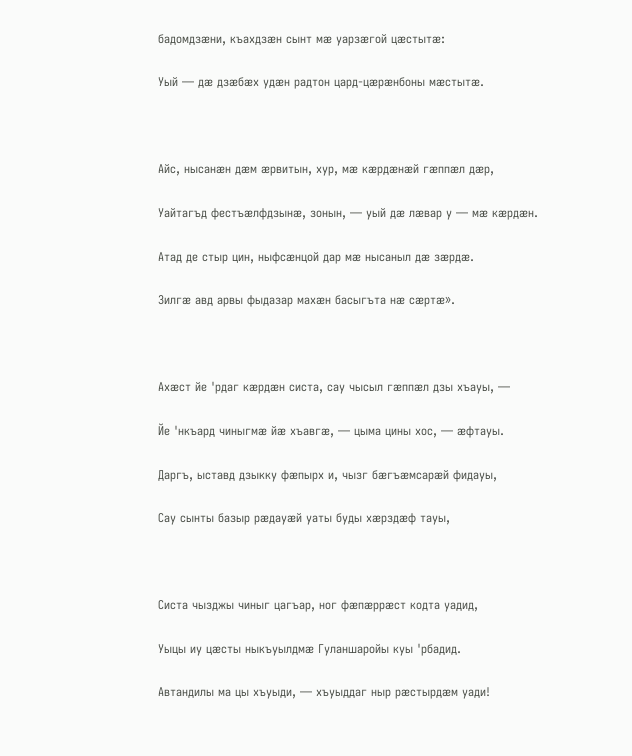бадомдзæни, къахдзæн сынт мæ уарзæгой цæстытæ:

Уый — дæ дзæбæх удæн радтон цард-цæрæнбоны мæстытæ.



Айс, нысанæн дæм æрвитын, хур, мæ кæрдæнæй гæппæл дæр,

Уайтагъд фестъæлфдзынæ, зонын, — уый дæ лæвар у — мæ кæрдæн.

Атад де стыр цин, ныфсæнцой дар мæ нысаныл дæ зæрдæ.

Зилгæ авд арвы фыдазар махæн басыгъта нæ сæртæ».



Ахæст йе 'рдаг кæрдæн систа, сау чысыл гæппæл дзы хъауы, —

Йе 'нкъард чиныгмæ йæ хъавгæ, — цыма цины хос, — æфтауы.

Даргъ, ыставд дзыкку фæпырх и, чызг бæгъæмсарæй фидауы,

Сау сынты базыр рæдауæй уаты буды хæрздæф тауы,



Систа чызджы чиныг цагъар, ног фæпæррæст кодта уадид,

Уыцы иу цæсты ныкъуылдмæ Гуланшаройы куы 'рбадид.

Автандилы ма цы хъуыди, — хъуыддаг ныр рæстырдæм уади!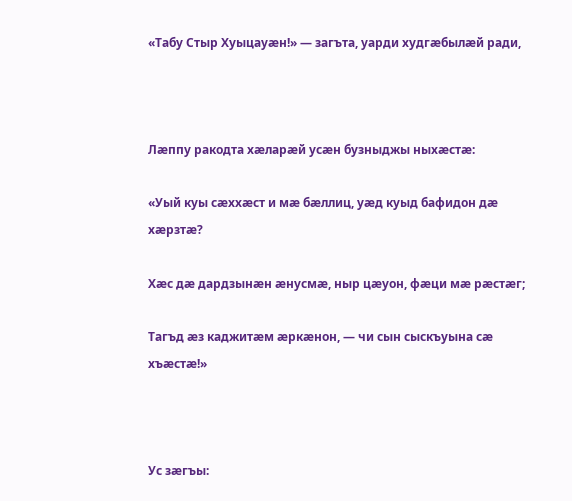«Табу Стыр Хуыцауæн!» — загъта, уарди худгæбылæй ради,



Лæппу ракодта хæларæй усæн бузныджы ныхæстæ:

«Уый куы сæххæст и мæ бæллиц, уæд куыд бафидон дæ хæрзтæ?

Хæс дæ дардзынæн æнусмæ, ныр цæуон, фæци мæ рæстæг;

Тагъд æз каджитæм æркæнон, — чи сын сыскъуына сæ хъæстæ!»



Ус зæгъы: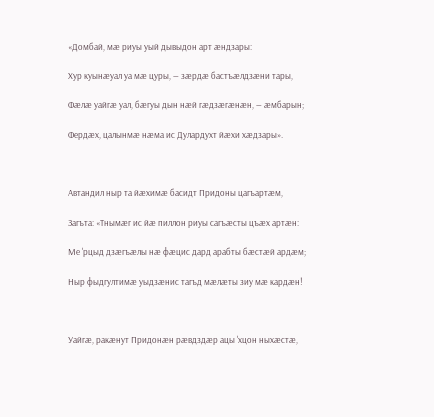«Домбай, мæ риуы уый дывыдон арт æндзары:

Хур куынæуал уа мæ цуры, — зæрдæ бастъæлдзæни тары,

Фæлæ уайгæ уал, бæгуы дын нæй гæдзæгæнæн, — æмбарын;

Фердæх, цалынмæ нæма ис Дулардухт йæхи хæдзары».



Автандил ныр та йæхимæ басидт Придоны цагъартæм,

Загъта: «Тнымæг ис йæ пиллон риуы сагъæсты цъæх артæн:

Ме 'рцыд дзæгъæлы нæ фæцис дард арабты бæстæй ардæм;

Ныр фыдгултимæ уыдзæнис тагъд мæлæты зиу мæ кардæн!



Уайгæ, ракæнут Придонæн рæвдздæр ацы 'хцон ныхæстæ,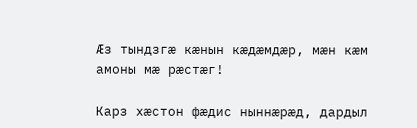Æз тындзгæ кæнын кæдæмдæр, мæн кæм амоны мæ рæстæг!

Карз хæстон фæдис ныннæрæд, дардыл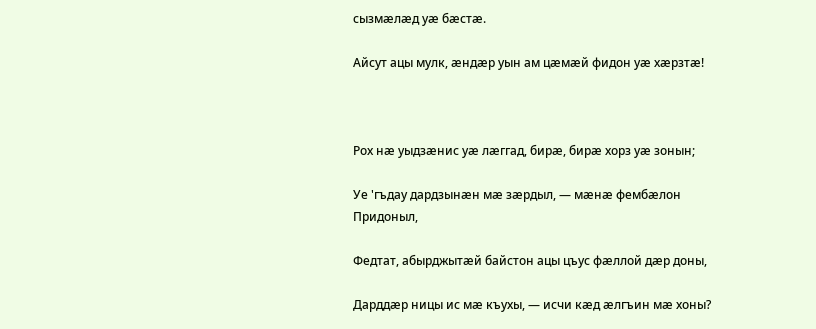сызмæлæд уæ бæстæ.

Айсут ацы мулк, æндæр уын ам цæмæй фидон уæ хæрзтæ!



Рох нæ уыдзæнис уæ лæггад, бирæ, бирæ хорз уæ зонын;

Уе 'гъдау дардзынæн мæ зæрдыл, — мæнæ фембæлон Придоныл,

Федтат, абырджытæй байстон ацы цъус фæллой дæр доны,

Дарддæр ницы ис мæ къухы, — исчи кæд æлгъин мæ хоны?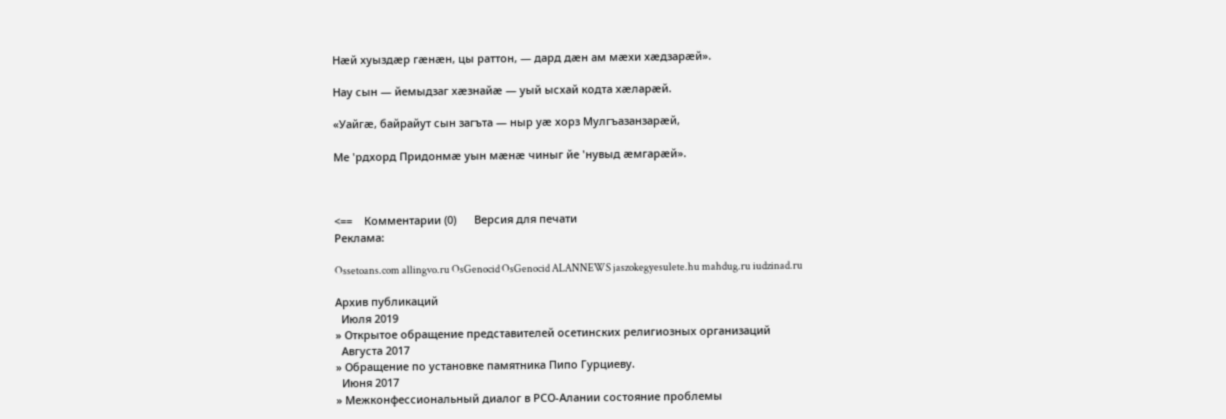Нæй хуыздæр гæнæн, цы раттон, — дард дæн ам мæхи хæдзарæй».

Нау сын — йемыдзаг хæзнайæ — уый ысхай кодта хæларæй.

«Уайгæ, байрайут сын загъта — ныр уæ хорз Мулгъазанзарæй,

Ме 'рдхорд Придонмæ уын мæнæ чиныг йе 'нувыд æмгарæй».



<==    Комментарии (0)      Версия для печати
Реклама:

Ossetoans.com allingvo.ru OsGenocid OsGenocid ALANNEWS jaszokegyesulete.hu mahdug.ru iudzinad.ru

Архив публикаций
  Июля 2019
» Открытое обращение представителей осетинских религиозных организаций
  Августа 2017
» Обращение по установке памятника Пипо Гурциеву.
  Июня 2017
» Межконфессиональный диалог в РСО-Алании состояние проблемы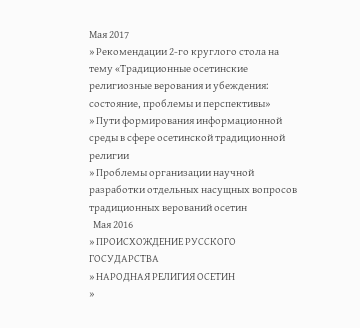Мая 2017
» Рекомендации 2-го круглого стола на тему «Традиционные осетинские религиозные верования и убеждения: состояние, проблемы и перспективы»
» Пути формирования информационной среды в сфере осетинской традиционной религии
» Проблемы организации научной разработки отдельных насущных вопросов традиционных верований осетин
  Мая 2016
» ПРОИСХОЖДЕНИЕ РУССКОГО ГОСУДАРСТВА
» НАРОДНАЯ РЕЛИГИЯ ОСЕТИН
»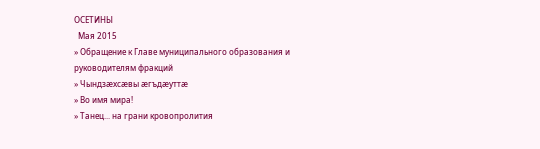ОСЕТИНЫ
  Мая 2015
» Обращение к Главе муниципального образования и руководителям фракций
» Чындзӕхсӕвы ӕгъдӕуттӕ
» Во имя мира!
» Танец... на грани кровопролития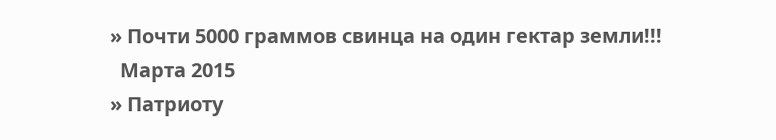» Почти 5000 граммов свинца на один гектар земли!!!
  Марта 2015
» Патриоту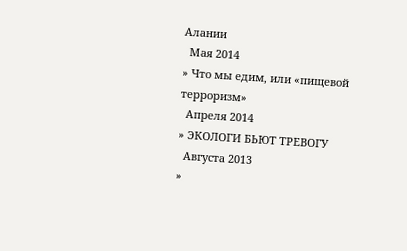Алании
  Мая 2014
» Что мы едим, или «пищевой терроризм»
  Апреля 2014
» ЭКОЛОГИ БЬЮТ ТРЕВОГУ
  Августа 2013
»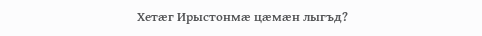Хетӕг Ирыстонмӕ цӕмӕн лыгъд?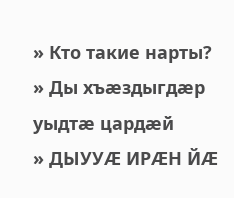» Кто такие нарты?
» Ды хъæздыгдæр уыдтæ цардæй
» ДЫУУӔ ИРӔН ЙӔ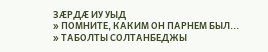ЗӔРДӔ ИУ УЫД
» ПОМНИТЕ, КАКИМ ОН ПАРНЕМ БЫЛ...
» ТАБОЛТЫ СОЛТАНБЕДЖЫ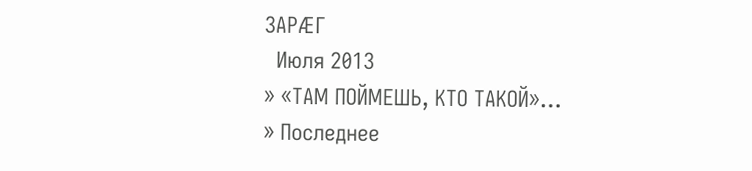3АРӔГ
  Июля 2013
» «ТАМ ПОЙМЕШЬ, КТО ТАКОЙ»…
» Последнее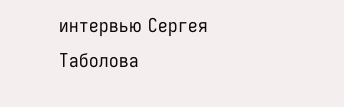интервью Сергея Таболова